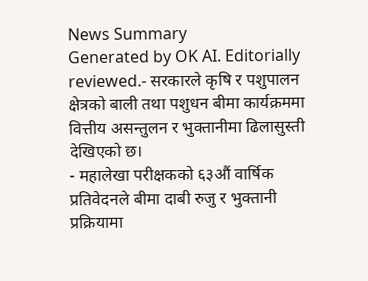News Summary
Generated by OK AI. Editorially reviewed.- सरकारले कृषि र पशुपालन क्षेत्रको बाली तथा पशुधन बीमा कार्यक्रममा वित्तीय असन्तुलन र भुक्तानीमा ढिलासुस्ती देखिएको छ।
- महालेखा परीक्षकको ६३औं वार्षिक प्रतिवेदनले बीमा दाबी रुजु र भुक्तानी प्रक्रियामा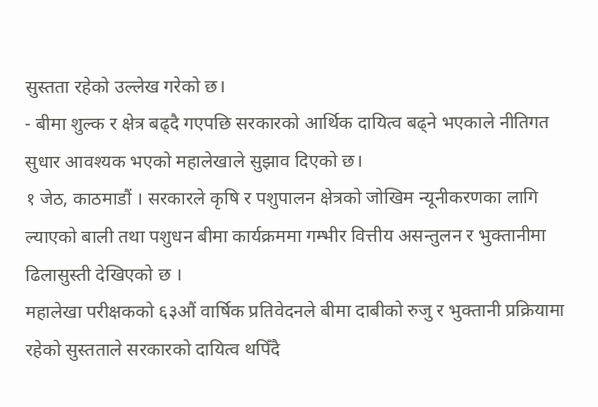सुस्तता रहेको उल्लेख गरेको छ।
- बीमा शुल्क र क्षेत्र बढ्दै गएपछि सरकारको आर्थिक दायित्व बढ्ने भएकाले नीतिगत सुधार आवश्यक भएको महालेखाले सुझाव दिएको छ।
१ जेठ, काठमाडौं । सरकारले कृषि र पशुपालन क्षेत्रको जोखिम न्यूनीकरणका लागि ल्याएको बाली तथा पशुधन बीमा कार्यक्रममा गम्भीर वित्तीय असन्तुलन र भुक्तानीमा ढिलासुस्ती देखिएको छ ।
महालेखा परीक्षकको ६३औं वार्षिक प्रतिवेदनले बीमा दाबीको रुजु र भुक्तानी प्रक्रियामा रहेको सुस्तताले सरकारको दायित्व थपिँदै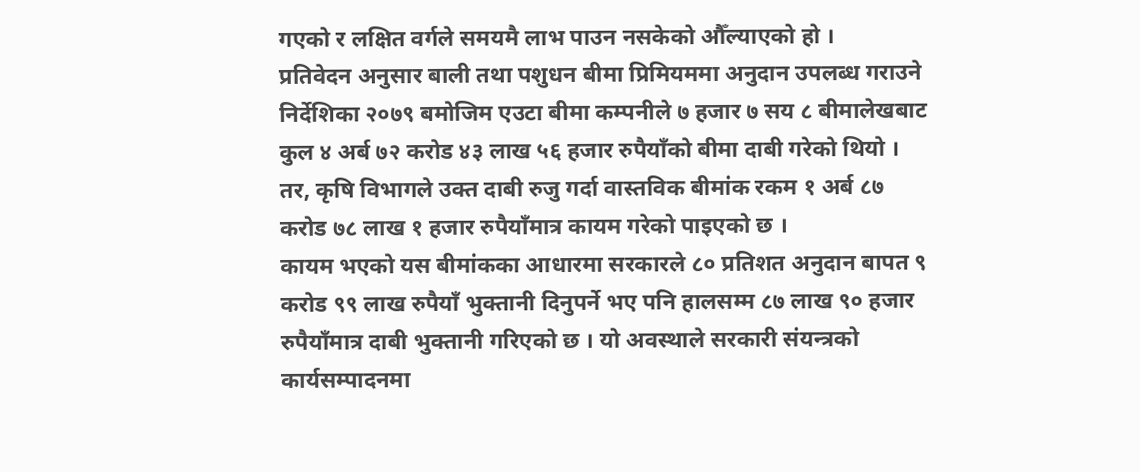गएको र लक्षित वर्गले समयमै लाभ पाउन नसकेको औँल्याएको हो ।
प्रतिवेदन अनुसार बाली तथा पशुधन बीमा प्रिमियममा अनुदान उपलब्ध गराउने निर्देशिका २०७९ बमोजिम एउटा बीमा कम्पनीले ७ हजार ७ सय ८ बीमालेखबाट कुल ४ अर्ब ७२ करोड ४३ लाख ५६ हजार रुपैयाँको बीमा दाबी गरेको थियो ।
तर, कृषि विभागले उक्त दाबी रुजु गर्दा वास्तविक बीमांक रकम १ अर्ब ८७ करोड ७८ लाख १ हजार रुपैयाँमात्र कायम गरेको पाइएको छ ।
कायम भएको यस बीमांकका आधारमा सरकारले ८० प्रतिशत अनुदान बापत ९ करोड ९९ लाख रुपैयाँ भुक्तानी दिनुपर्ने भए पनि हालसम्म ८७ लाख ९० हजार रुपैयाँमात्र दाबी भुक्तानी गरिएको छ । यो अवस्थाले सरकारी संयन्त्रको कार्यसम्पादनमा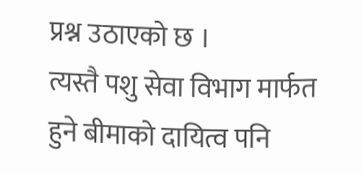प्रश्न उठाएको छ ।
त्यस्तै पशु सेवा विभाग मार्फत हुने बीमाको दायित्व पनि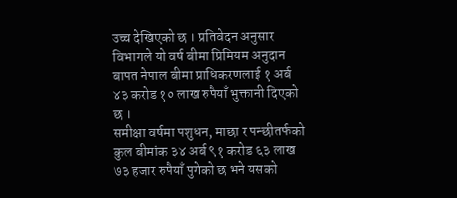उच्च देखिएको छ । प्रतिवेदन अनुसार विभागले यो वर्ष बीमा प्रिमियम अनुदान बापत नेपाल बीमा प्राधिकरणलाई १ अर्ब ४३ करोड १० लाख रुपैयाँ भुक्तानी दिएको छ ।
समीक्षा वर्षमा पशुधन, माछा र पन्छीतर्फको कुल बीमांक ३४ अर्ब ९१ करोड ६३ लाख ७३ हजार रुपैयाँ पुगेको छ भने यसको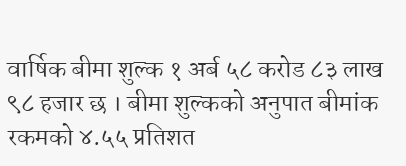वार्षिक बीमा शुल्क १ अर्ब ५८ करोड ८३ लाख ९८ हजार छ । बीमा शुल्कको अनुपात बीमांक रकमको ४.५५ प्रतिशत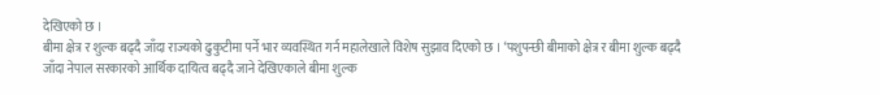देखिएको छ ।
बीमा क्षेत्र र शुल्क बढ्दै जाँदा राज्यको ढुकुटीमा पर्ने भार व्यवस्थित गर्न महालेखाले विशेष सुझाव दिएको छ । ‘पशुपन्छी बीमाको क्षेत्र र बीमा शुल्क बढ्दै जाँदा नेपाल सरकारको आर्थिक दायित्व बढ्दै जाने देखिएकाले बीमा शुल्क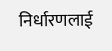निर्धारणलाई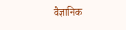वैज्ञानिक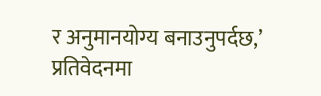र अनुमानयोग्य बनाउनुपर्दछ,’ प्रतिवेदनमा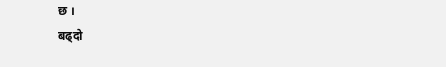छ ।
बढ्दो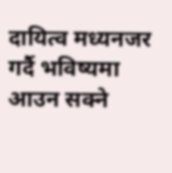दायित्व मध्यनजर गर्दै भविष्यमा आउन सक्ने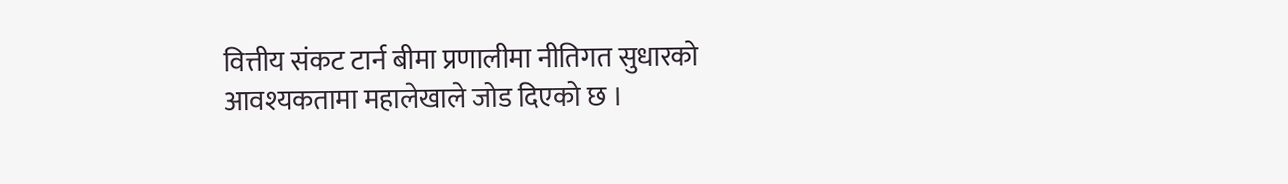वित्तीय संकट टार्न बीमा प्रणालीमा नीतिगत सुधारको आवश्यकतामा महालेखाले जोड दिएको छ ।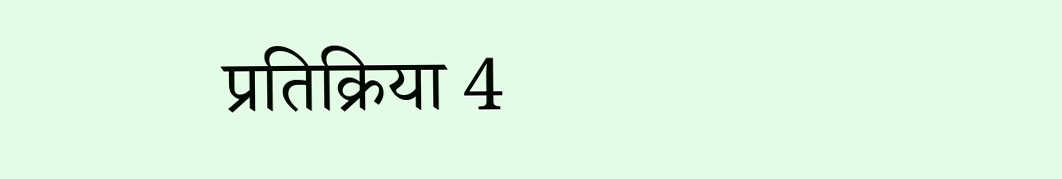प्रतिक्रिया 4